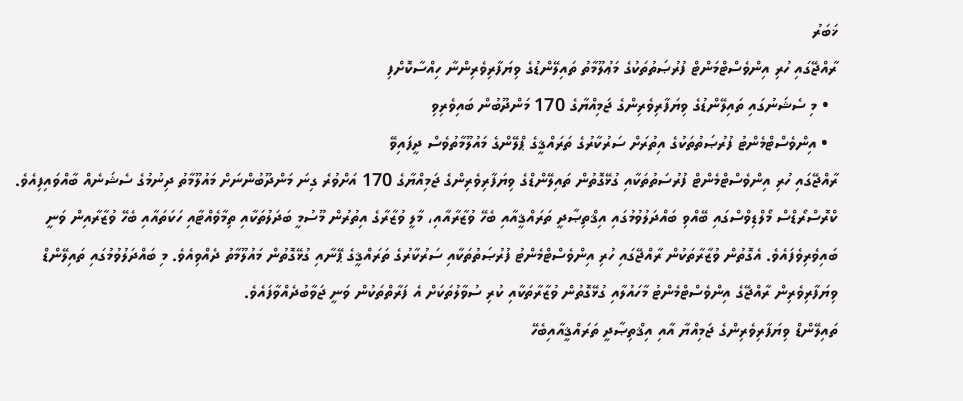ޚަބަރު
ރާއްޖޭގައި ހުރި އިންވެސްޓްމަންޓް ފުރުޞަތުތަކުގެ މަޢުލޫމާތު ތައިލޭންޑުގެ ވިޔަފާރިވެރިންނާ ހިއްސާކޮށްފި
  • މި ސެޝަނުގައި ތައިލޭންޑުގެ ވިޔަފާރިވެރިންގެ ޖަމިއްޔާގެ 170 މަންދޫބުން ބައިވެރިވި
  • އިންވެސްޓްމެންޓު ފުރުޞަތުތަކުގެ އިތުރަށް ސަރުކާރުގެ ތަރައްޤީގެ ޕްލޭންގެ މައުލޫމާތުވެސް ދީފައިވޭ
ރާއްޖޭގައި ހުރި އިންވެސްޓްމެންޓް ފުރުސަތުތަކާއި ގުޅޭގޮތުން ތައިލޭންޑްގެ ވިޔަފާރިވެރިންގެ ޖަމިއްޔާގެ 170 އަށްވުރެ ގިނަ މަންދޫބުންނަށް މައުލޫމާތު ދިނުމުގެ ސެޝަނެއް ބާއްވައިފިއެވެ.
ކްރޮސްރޯޑްސް މޯލްޑިވްސްގައި ބޭއްވި ބައްދަލުވުމުގައި އިޤްތިޞާދީ ތަރައްޤީއާއި ބެހޭ ވުޒާރާއާއި، މާލީ ވުޒާރާގެ އިތުރުން މޫސުމީ ބަދަލުތަކާއި ތިމާވެއްޓާއި ހަކަތައާއި ބެހޭ ވުޒާރާއިން ވަނީ ބައިވެރިވެފައެވެ. އެގޮތުން ވުޒާރާތަކުން ރާއްޖޭގައި ހުރި އިންވެސްޓްމެންޓު ފުރުޞަތުތަކާއި ސަރުކާރުގެ ތަރައްޤީގެ ޕޭނާއި ގުޅޭގޮތުން މައުލޫމާތު ދެއްވިއެވެ. މި ބައްދަލުވުމުގައި ތައިލޭންޑް ވިޔަފާރިވެރިން ރާއްޖޭގެ އިންވެސްޓްމެންޓު މާހައުލާއި ގުޅޭގޮތުން ވުޒާރާތަކާއި ކުރި ސުވާލުތަކަށް އެ ފަރާތްތަކުން ވަނީ ޖަވާބުދެއްވާފައެވެ.
ތައިލޭންޑް ވިޔަފާރިވެރިންގެ ޖަމިއްޔާ އާއި އިޤްތިޞާދީ ތަރައްޤީއާއިބެހޭ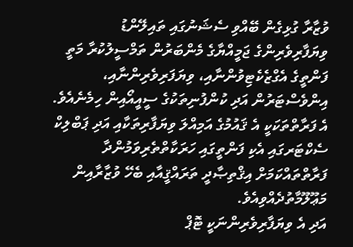ވުޒާރާ ގުޅިގެން ބޭއްވި ސެޝަނުގައި ތައިލޭންޑު ވިޔަފާރިވެރިންގެ ޖަމީއްޔާގެ މެންބަރުން ތަމްސީލުކުރާ މަތީ ފަންތީގެ އެގްޒެކެޓިވުންނާއި، ވިޔަފަރިވެރިންނާއި، އިންވެސްޓަރުން އަދި ކުންފުނިތަކުގެ ސީއީއޯއިން ހިމެނެއެވެ. އެ ފަރާތްތަކަކީ އެ ޤައުމުގެ އަމިއްލަ ވިޔަފާރިތަކާއި އަދި ޕަބްލިކް ސެކްޓަރގައި އެކި ފަންތީގައި ހަރަކާތްތެރިވަމުންދާ ފަރާތްތައްކަމަށް އިޤްތިޞާދީ ތަރައްޤީއާއި ބެހޭ ވުޒާރާއިން މަޢޫލޫމާތުދެއްވިއެވެ.
އަދި އެ ވިޔަފާރިވެރިންނަކީ ޓޮޕް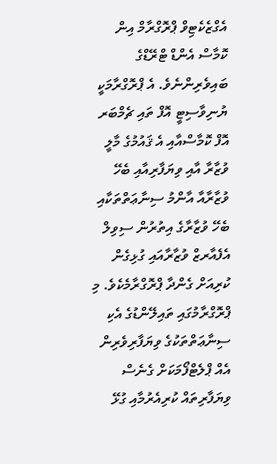އެގްޒެކެޓިވް ޕްރޮގްރާމް އިން ކޮމާސް އެންޑް ޓްރޭޑްގެ ބައިވެރިންނެވެ. އެ ޕްރޮގްރާމަކީ ޔުނިވާސިޓީ އޮފް ތައި ޗެމްބަރ އޮފް ކޮމާސްއާއި އެ ޤައުމުގެ މާލީ ވުޒާރާ އާއި ވިޔަފާރިއާއި ބެހޭ ވުޒާރާއާ އާންމު ސިނާޢަތްތަކާއި ބެހޭ ވުޒާރާގެ އިތުރުން ސިވިލް އެފެއާރޒް ވުޒާރާއައި ގުޅިގެން ކުރިއަށް ގެންދާ ޕްރޮގްރާމެކެވެ. މި ޕްރޮގްރާމުގައި ތައިލޭންޑުގެ އެކި ސިނާޢަތްތަކުގެ ވިޔަފާރިވެރިން އެއް ޕްލެޓްފޯމަކަށް ގެނެސް ވިޔަފާރިތައް ކުރިއެރުމާއި ގުޅޭ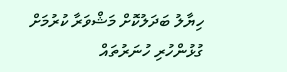ހިޔާލު ބަދަލުކޮށް މަޝްވަރާ ކުރުމަށް ގުޅުންހުރި ހުނަރުތައް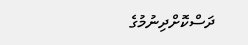ދަސްކޮށްދިނުމުގެ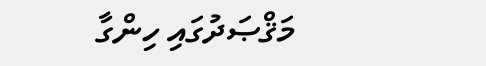މަޤްޞަދުގައި ހިންގާ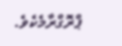ޕްރޮގްރާމެކެވެ.